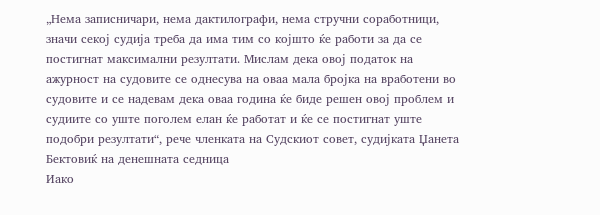„Нема записничари, нема дактилографи, нема стручни соработници, значи секој судија треба да има тим со којшто ќе работи за да се постигнат максимални резултати. Мислам дека овој податок на ажурност на судовите се однесува на оваа мала бројка на вработени во судовите и се надевам дека оваа година ќе биде решен овој проблем и судиите со уште поголем елан ќе работат и ќе се постигнат уште подобри резултати“, рече членката на Судскиот совет, судијката Џанета Бектовиќ на денешната седница
Иако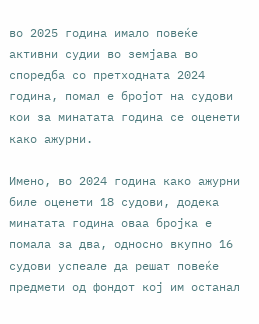во 2025 година имало повеќе активни судии во земјава во споредба со претходната 2024 година, помал е бројот на судови кои за минатата година се оценети како ажурни.

Имено, во 2024 година како ажурни биле оценети 18 судови, додека минатата година оваа бројка е помала за два, односно вкупно 16 судови успеале да решат повеќе предмети од фондот кој им останал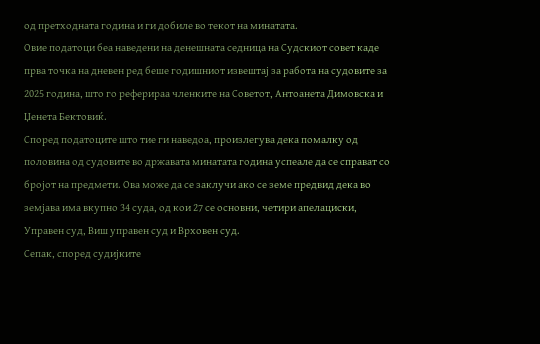од претходната година и ги добиле во текот на минатата.
Овие податоци беа наведени на денешната седница на Судскиот совет каде прва точка на дневен ред беше годишниот извештај за работа на судовите за 2025 година, што го реферираа членките на Советот, Антоанета Димовска и Џенета Бектовиќ.
Според податоците што тие ги наведоа, произлегува дека помалку од половина од судовите во државата минатата година успеале да се справат со бројот на предмети. Ова може да се заклучи ако се земе предвид дека во земјава има вкупно 34 суда, од кои 27 се основни, четири апелaциски, Управен суд, Виш управен суд и Врховен суд.
Сепак, според судијките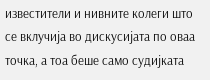известители и нивните колеги што се вклучија во дискусијата по оваа точка, а тоа беше само судијката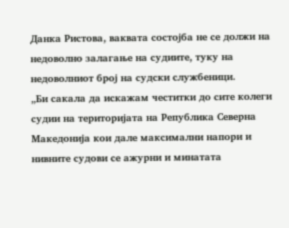Данка Ристова, ваквата состојба не се должи на недоволно залагање на судиите, туку на недоволниот број на судски службеници.
„Би сакала да искажам честитки до сите колеги судии на територијата на Република Северна Македонија кои дале максимални напори и нивните судови се ажурни и минатата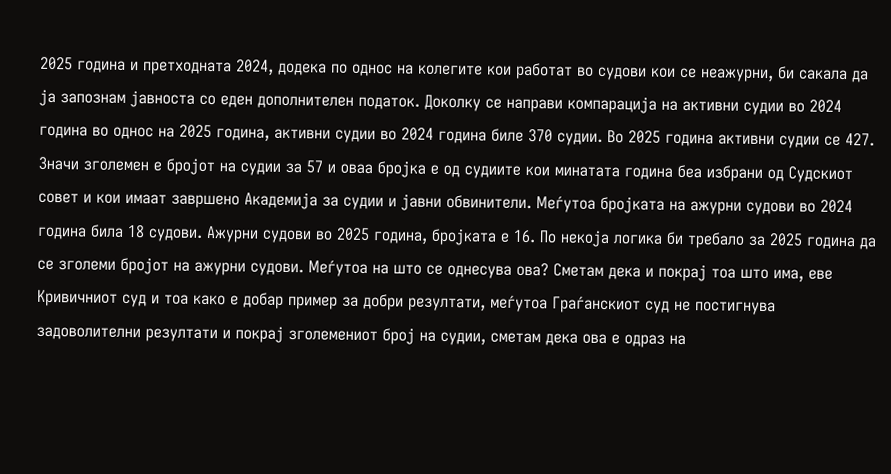2025 година и претходната 2024, додека по однос на колегите кои работат во судови кои се неажурни, би сакала да ја запознам јавноста со еден дополнителен податок. Доколку се направи компарација на активни судии во 2024 година во однос на 2025 година, активни судии во 2024 година биле 370 судии. Во 2025 година активни судии се 427. Значи зголемен е бројот на судии за 57 и оваа бројка е од судиите кои минатата година беа избрани од Судскиот совет и кои имаат завршено Академија за судии и јавни обвинители. Меѓутоа бројката на ажурни судови во 2024 година била 18 судови. Ажурни судови во 2025 година, бројката е 16. По некоја логика би требало за 2025 година да се зголеми бројот на ажурни судови. Меѓутоа на што се однесува ова? Сметам дека и покрај тоа што има, еве Кривичниот суд и тоа како е добар пример за добри резултати, меѓутоа Граѓанскиот суд не постигнува задоволителни резултати и покрај зголемениот број на судии, сметам дека ова е одраз на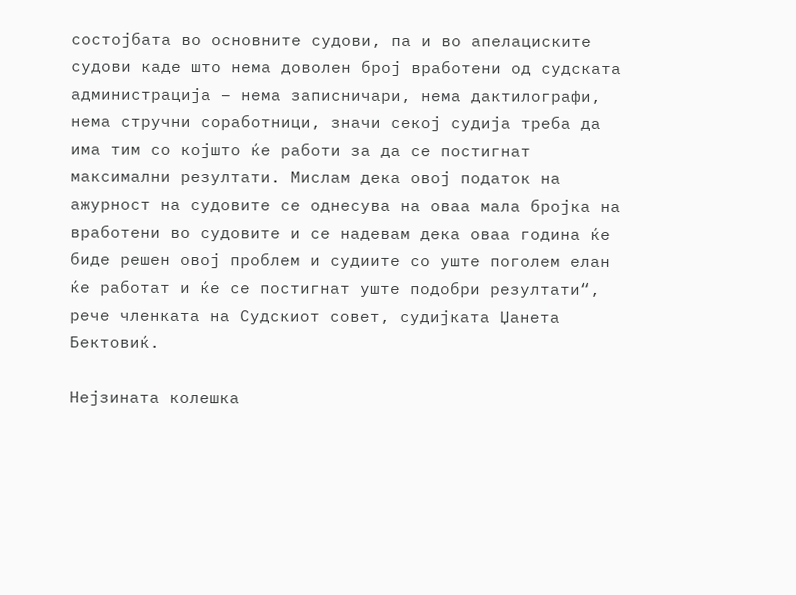состојбата во основните судови, па и во апелациските судови каде што нема доволен број вработени од судската администрација – нема записничари, нема дактилографи, нема стручни соработници, значи секој судија треба да има тим со којшто ќе работи за да се постигнат максимални резултати. Мислам дека овој податок на ажурност на судовите се однесува на оваа мала бројка на вработени во судовите и се надевам дека оваа година ќе биде решен овој проблем и судиите со уште поголем елан ќе работат и ќе се постигнат уште подобри резултати“,
рече членката на Судскиот совет, судијката Џанета Бектовиќ.

Нејзината колешка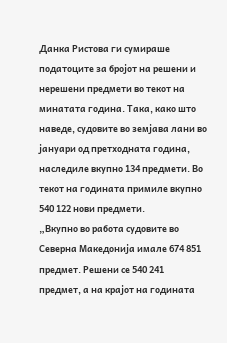Данка Ристова ги сумираше податоците за бројот на решени и нерешени предмети во текот на минатата година. Така, како што наведе, судовите во земјава лани во јануари од претходната година, наследиле вкупно 134 предмети. Во текот на годината примиле вкупно 540 122 нови предмети.
„Вкупно во работа судовите во Северна Македонија имале 674 851 предмет. Решени се 540 241 предмет, а на крајот на годината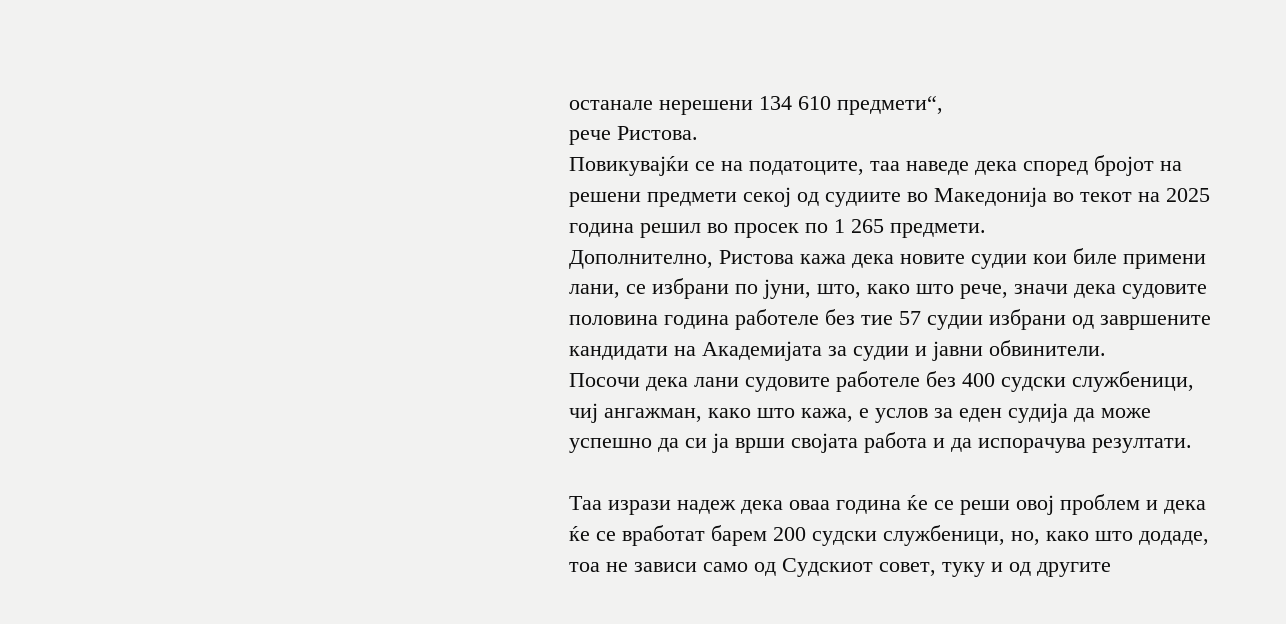останале нерешени 134 610 предмети“,
рече Ристова.
Повикувајќи се на податоците, таа наведе дека според бројот на решени предмети секој од судиите во Македонија во текот на 2025 година решил во просек по 1 265 предмети.
Дополнително, Ристова кажа дека новите судии кои биле примени лани, се избрани по јуни, што, како што рече, значи дека судовите половина година работеле без тие 57 судии избрани од завршените кандидати на Академијата за судии и јавни обвинители.
Посочи дека лани судовите работеле без 400 судски службеници, чиј ангажман, како што кажа, е услов за еден судија да може успешно да си ја врши својата работа и да испорачува резултати.

Таа изрази надеж дека оваа година ќе се реши овој проблем и дека ќе се вработат барем 200 судски службеници, но, како што додаде, тоа не зависи само од Судскиот совет, туку и од другите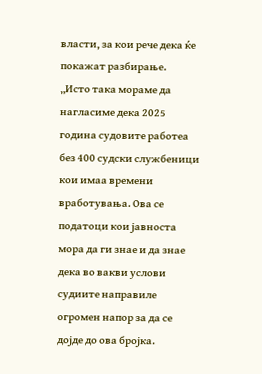власти, за кои рече дека ќе покажат разбирање.
„Исто така мораме да нагласиме дека 2025 година судовите работеа без 400 судски службеници кои имаа времени вработувања. Ова се податоци кои јавноста мора да ги знае и да знае дека во вакви услови судиите направиле огромен напор за да се дојде до ова бројка.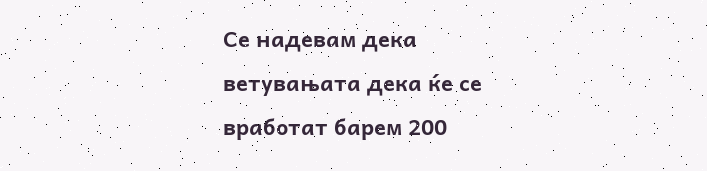Се надевам дека ветувањата дека ќе се вработат барем 200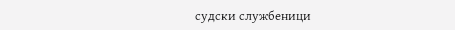судски службеници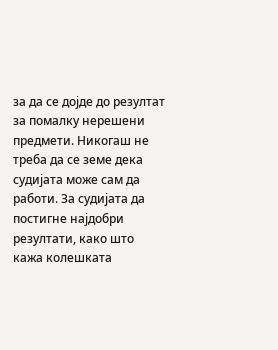за да се дојде до резултат за помалку нерешени предмети. Никогаш не треба да се земе дека судијата може сам да работи. За судијата да постигне најдобри резултати, како што кажа колешката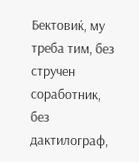Бектовиќ, му треба тим, без стручен соработник, без дактилограф,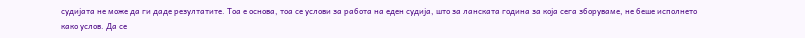судијата не може да ги даде резултатите. Тоа е основа, тоа се услови за работа на еден судија, што за ланската година за која сега зборуваме, не беше исполнето како услов. Да се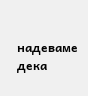надеваме дека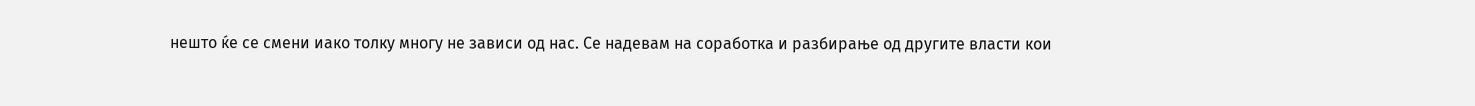нешто ќе се смени иако толку многу не зависи од нас. Се надевам на соработка и разбирање од другите власти кои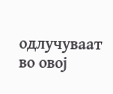одлучуваат во овој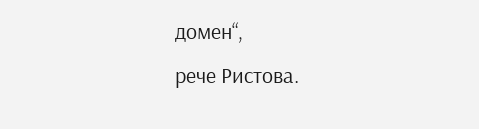домен“,
рече Ристова.